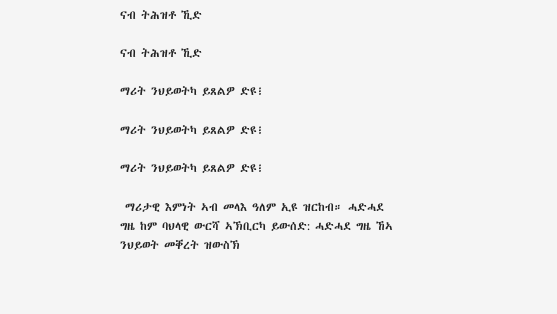ናብ ትሕዝቶ ኺድ

ናብ ትሕዝቶ ኺድ

ማሪት ንህይወትካ ይጸልዎ ድዩ፧

ማሪት ንህይወትካ ይጸልዎ ድዩ፧

ማሪት ንህይወትካ ይጸልዎ ድዩ፧

 ማሪታዊ እምነት ኣብ መላእ ዓለም ኢዩ ዝርከብ። ሓድሓደ ግዜ ከም ባህላዊ ውርሻ ኣኽቢርካ ይውሰድ: ሓድሓደ ግዜ ኸኣ ንህይወት መቐረት ዝውስኽ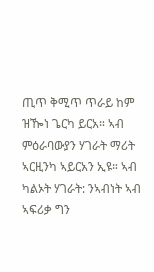ጢጥ ቅሚጥ ጥራይ ከም ዝዀነ ጌርካ ይርአ። ኣብ ምዕራባውያን ሃገራት ማሪት ኣርዚንካ ኣይርአን ኢዩ። ኣብ ካልኦት ሃገራት: ንኣብነት ኣብ ኣፍሪቃ ግን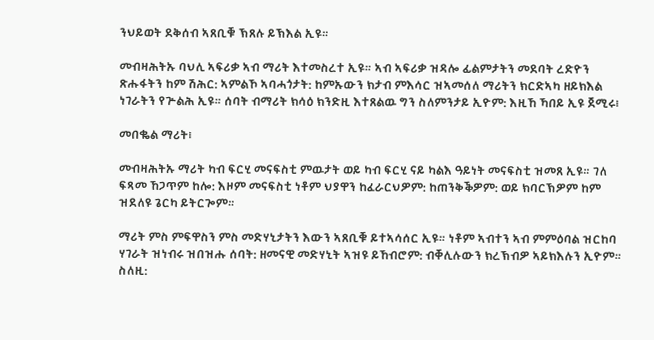ንህይወት ደቅሰብ ኣጸቢቑ ኽጸሉ ይኽእል ኢዩ።

መብዛሕትኡ ባህሊ ኣፍሪቃ ኣብ ማሪት እተመስረተ ኢዩ። ኣብ ኣፍሪቃ ዝዳሎ ፊልምታትን መደባት ረድዮን ጽሑፋትን ከም ሽሕር: ኣምልኾ ኣባሓጎታት: ከምኡውን ክታብ ምእሳር ዝኣመሰለ ማሪትን ክርድኣካ ዘይክእል ነገራትን የጕልሕ ኢዩ። ሰባት ብማሪት ክሳዕ ክንድዚ እተጸልዉ ግን ስለምንታይ ኢዮም: እዚኸ ኻበይ ኢዩ ጀሚሩ፧

መበቈል ማሪት፧

መብዛሕትኡ ማሪት ካብ ፍርሂ መናፍስቲ ምዉታት ወይ ካብ ፍርሂ ናይ ካልእ ዓይነት መናፍስቲ ዝመጸ ኢዩ። ገለ ፍጻመ ኸጋጥም ከሎ: እዞም መናፍስቲ ነቶም ህያዋን ከፈራርህዎም: ከጠንቅቕዎም: ወይ ክባርኽዎም ከም ዝደለዩ ጌርካ ይትርጐም።

ማሪት ምስ ምፍዋስን ምስ መድሃኒታትን እውን ኣጸቢቑ ይተኣሳሰር ኢዩ። ነቶም ኣብተን ኣብ ምምዕባል ዝርከባ ሃገራት ዝነብሩ ዝበዝሑ ሰባት: ዘመናዊ መድሃኒት ኣዝዩ ይኸብሮም: ብቐሊሉውን ክረኽብዎ ኣይክእሉን ኢዮም። ስለዚ: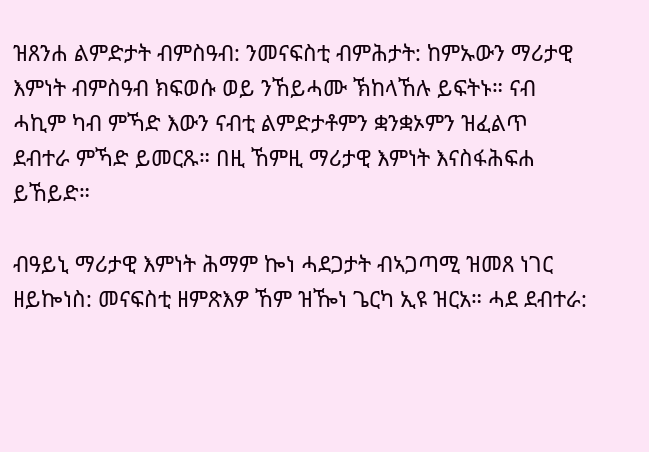ዝጸንሐ ልምድታት ብምስዓብ: ንመናፍስቲ ብምሕታት: ከምኡውን ማሪታዊ እምነት ብምስዓብ ክፍወሱ ወይ ንኸይሓሙ ኽከላኸሉ ይፍትኑ። ናብ ሓኪም ካብ ምኻድ እውን ናብቲ ልምድታቶምን ቋንቋኦምን ዝፈልጥ ደብተራ ምኻድ ይመርጹ። በዚ ኸምዚ ማሪታዊ እምነት እናስፋሕፍሐ ይኸይድ።

ብዓይኒ ማሪታዊ እምነት ሕማም ኰነ ሓደጋታት ብኣጋጣሚ ዝመጸ ነገር ዘይኰነስ: መናፍስቲ ዘምጽእዎ ኸም ዝዀነ ጌርካ ኢዩ ዝርአ። ሓደ ደብተራ: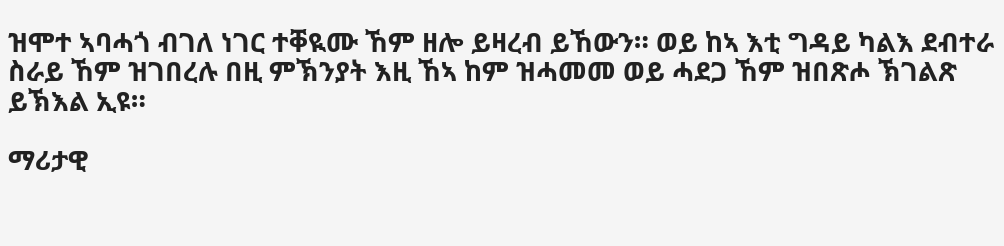ዝሞተ ኣባሓጎ ብገለ ነገር ተቐዪሙ ኸም ዘሎ ይዛረብ ይኸውን። ወይ ከኣ እቲ ግዳይ ካልእ ደብተራ ስራይ ኸም ዝገበረሉ በዚ ምኽንያት እዚ ኸኣ ከም ዝሓመመ ወይ ሓደጋ ኸም ዝበጽሖ ኽገልጽ ይኽእል ኢዩ።

ማሪታዊ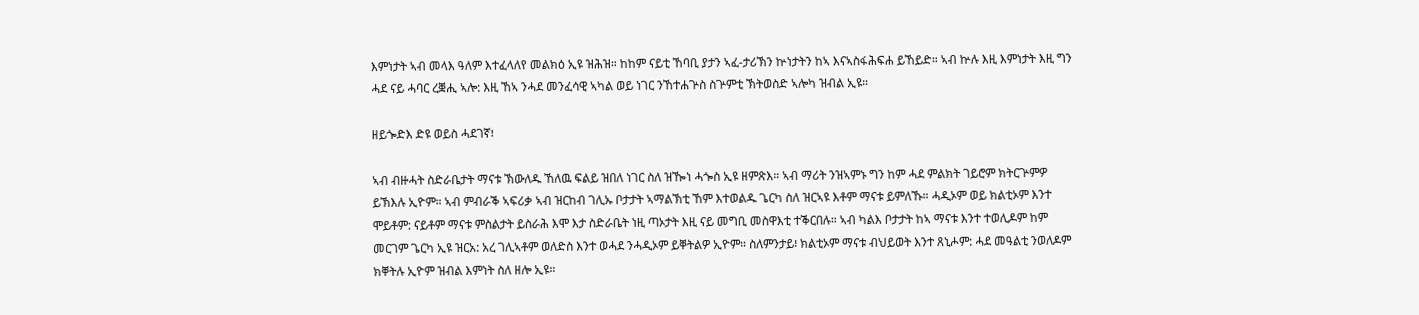እምነታት ኣብ መላእ ዓለም እተፈላለየ መልክዕ ኢዩ ዝሕዝ። ከከም ናይቲ ኸባቢ ያታን ኣፈ-ታሪኽን ኵነታትን ከኣ እናኣስፋሕፍሐ ይኸይድ። ኣብ ኵሉ እዚ እምነታት እዚ ግን ሓደ ናይ ሓባር ረቛሒ ኣሎ: እዚ ኸኣ ንሓደ መንፈሳዊ ኣካል ወይ ነገር ንኸተሐጕስ ስጕምቲ ኽትወስድ ኣሎካ ዝብል ኢዩ።

ዘይጐድእ ድዩ ወይስ ሓደገኛ፧

ኣብ ብዙሓት ስድራቤታት ማናቱ ኽውለዱ ኸለዉ ፍልይ ዝበለ ነገር ስለ ዝዀነ ሓጐስ ኢዩ ዘምጽእ። ኣብ ማሪት ንዝኣምኑ ግን ከም ሓደ ምልክት ገይሮም ክትርጕምዎ ይኽእሉ ኢዮም። ኣብ ምብራቕ ኣፍሪቃ ኣብ ዝርከብ ገሊኡ ቦታታት ኣማልኽቲ ኸም እተወልዱ ጌርካ ስለ ዝርኣዩ እቶም ማናቱ ይምለኹ። ሓዲኦም ወይ ክልቲኦም እንተ ሞይቶም: ናይቶም ማናቱ ምስልታት ይስራሕ እሞ እታ ስድራቤት ነዚ ጣኦታት እዚ ናይ መግቢ መስዋእቲ ተቕርበሉ። ኣብ ካልእ ቦታታት ከኣ ማናቱ እንተ ተወሊዶም ከም መርገም ጌርካ ኢዩ ዝርአ: አረ ገሊኣቶም ወለድስ እንተ ወሓደ ንሓዲኦም ይቐትልዎ ኢዮም። ስለምንታይ፧ ክልቲኦም ማናቱ ብህይወት እንተ ጸኒሖም: ሓደ መዓልቲ ንወለዶም ክቐትሉ ኢዮም ዝብል እምነት ስለ ዘሎ ኢዩ።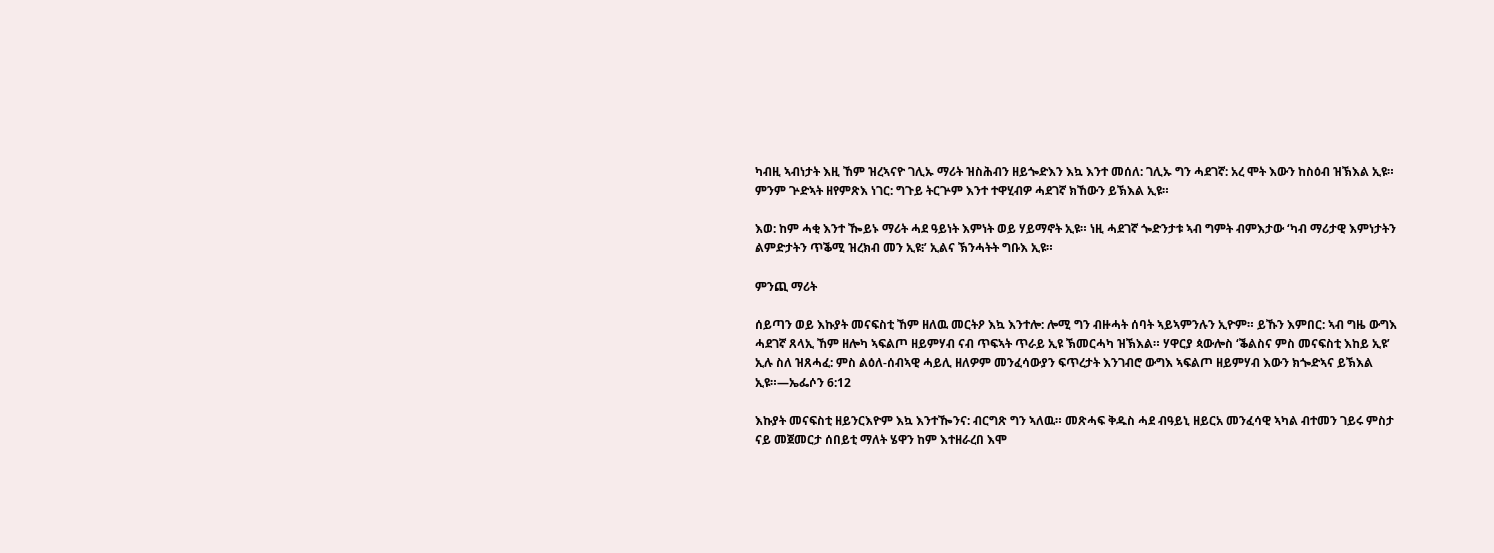ካብዚ ኣብነታት እዚ ኸም ዝረኣናዮ ገሊኡ ማሪት ዝስሕብን ዘይጐድእን እኳ እንተ መሰለ: ገሊኡ ግን ሓደገኛ: አረ ሞት እውን ከስዕብ ዝኽእል ኢዩ። ምንም ጕድኣት ዘየምጽእ ነገር: ግጉይ ትርጕም እንተ ተዋሂብዎ ሓደገኛ ክኸውን ይኽእል ኢዩ።

እወ: ከም ሓቂ እንተ ዀይኑ ማሪት ሓደ ዓይነት እምነት ወይ ሃይማኖት ኢዩ። ነዚ ሓደገኛ ጐድንታቱ ኣብ ግምት ብምእታው ‘ካብ ማሪታዊ እምነታትን ልምድታትን ጥቕሚ ዝረክብ መን ኢዩ፧’ ኢልና ኽንሓትት ግቡእ ኢዩ።

ምንጪ ማሪት

ሰይጣን ወይ እኩያት መናፍስቲ ኸም ዘለዉ መርትዖ እኳ እንተሎ: ሎሚ ግን ብዙሓት ሰባት ኣይኣምንሉን ኢዮም። ይኹን እምበር: ኣብ ግዜ ውግእ ሓደገኛ ጸላኢ ኸም ዘሎካ ኣፍልጦ ዘይምሃብ ናብ ጥፍኣት ጥራይ ኢዩ ኽመርሓካ ዝኽእል። ሃዋርያ ጳውሎስ ‘ቕልስና ምስ መናፍስቲ እከይ ኢዩ’ ኢሉ ስለ ዝጸሓፈ: ምስ ልዕለ-ሰብኣዊ ሓይሊ ዘለዎም መንፈሳውያን ፍጥረታት እንገብሮ ውግእ ኣፍልጦ ዘይምሃብ እውን ክጐድኣና ይኽእል ኢዩ።—ኤፌሶን 6:12

እኩያት መናፍስቲ ዘይንርእዮም እኳ እንተዀንና: ብርግጽ ግን ኣለዉ። መጽሓፍ ቅዱስ ሓደ ብዓይኒ ዘይርአ መንፈሳዊ ኣካል ብተመን ገይሩ ምስታ ናይ መጀመርታ ሰበይቲ ማለት ሄዋን ከም እተዘራረበ እሞ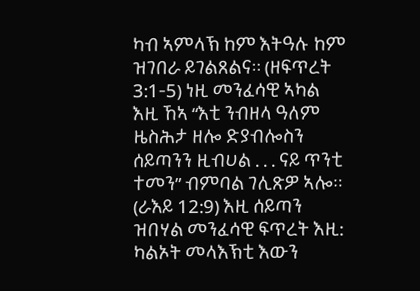ካብ ኣምላኽ ከም እትዓሉ ከም ዝገበራ ይገልጸልና። (ዘፍጥረት 3:1-5) ነዚ መንፈሳዊ ኣካል እዚ ኸኣ “እቲ ንብዘላ ዓለም ዜስሕታ ዘሎ ድያብሎስን ሰይጣንን ዚብሀል . . . ናይ ጥንቲ ተመን” ብምባል ገሊጽዎ ኣሎ። (ራእይ 12:9) እዚ ሰይጣን ዝበሃል መንፈሳዊ ፍጥረት እዚ: ካልኦት መላእኽቲ እውን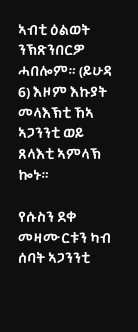ኣብቲ ዕልወት ንኽጽንበርዎ ሓበሎም። (ይሁዳ 6) እዞም እኩያት መላእኽቲ ኸኣ ኣጋንንቲ ወይ ጸላእቲ ኣምላኽ ኰኑ።

የሱስን ደቀ መዛሙርቱን ካብ ሰባት ኣጋንንቲ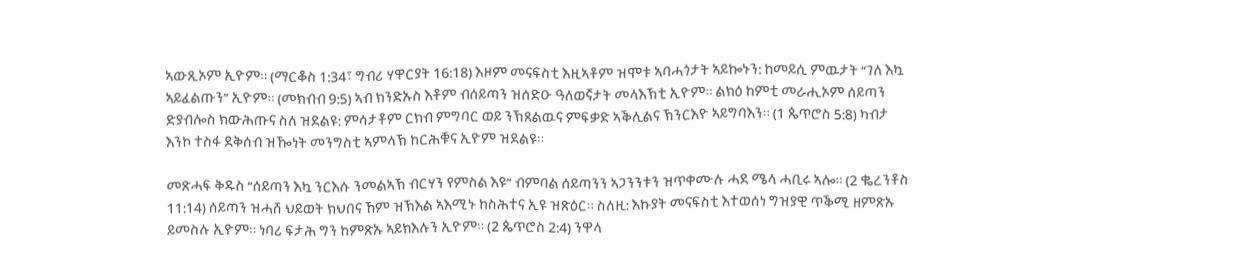ኣውጺኦም ኢዮም። (ማርቆስ 1:34፣ ግብሪ ሃዋርያት 16:18) እዞም መናፍስቲ እዚኣቶም ዝሞቱ ኣባሓጎታት ኣይኰኑን: ከመይሲ ምዉታት “ገለ እኳ ኣይፈልጡን” ኢዮም። (መክብብ 9:5) ኣብ ክንድኡስ እቶም ብሰይጣን ዝሰድዑ ዓለወኛታት መላእኽቲ ኢዮም። ልክዕ ከምቲ መራሒኦም ሰይጣን ድያብሎስ ክውሕጡና ስለ ዝደልዩ: ምሳታቶም ርክብ ምግባር ወይ ንኽጸልዉና ምፍቃድ ኣቕሊልና ኽንርእዮ ኣይግባእን። (1 ጴጥሮስ 5:8) ካብታ እንኮ ተስፋ ደቅሰብ ዝዀነት መንግስቲ ኣምላኽ ከርሕቑና ኢዮም ዝደልዩ።

መጽሓፍ ቅዱስ “ሰይጣን እኳ ንርእሱ ንመልኣኽ ብርሃን የምስል እዩ” ብምባል ሰይጣንን ኣጋንንቱን ዝጥቀሙሉ ሓደ ሜላ ሓቢሩ ኣሎ። (2 ቈረንቶስ 11:14) ሰይጣን ዝሓሸ ህይወት ክህበና ኸም ዝኽእል ኣእሚኑ ከስሕተና ኢዩ ዝጽዕር። ስለዚ: እኩያት መናፍስቲ እተወሰነ ግዝያዊ ጥቕሚ ዘምጽኡ ይመስሉ ኢዮም። ነባሪ ፍታሕ ግን ከምጽኡ ኣይክእሉን ኢዮም። (2 ጴጥሮስ 2:4) ንዋላ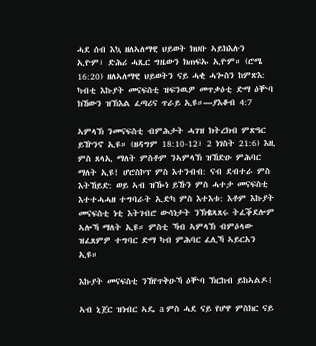ሓደ ሰብ እኳ ዘለኣለማዊ ህይወት ክህቡ ኣይክእሉን ኢዮም፣ ድሕሪ ሓጺር ግዜውን ክጠፍኡ ኢዮም። (ሮሜ 16:20) ዘለኣለማዊ ህይወትን ናይ ሓቂ ሓጐስን ከምጽእ: ካብቲ እኩያት መናፍስቲ ዝፍንዉዎ መጥቃዕቲ ድማ ዕቝባ ክኸውን ዝኽእል ፈጣሪና ጥራይ ኢዩ።—ያእቆብ 4:7

ኣምላኽ ንመናፍስቲ ብምሕታት ሓገዝ ክትረክብ ምጽዓር ይዅንኖ ኢዩ። (ዘዳግም 18:10-12፣ 2 ነገስት 21:6) እዚ ምስ ጸላኢ ማለት ምስቶም ንኣምላኽ ዝኸድዑ ምሕባር ማለት ኢዩ! ሆሮስኮፕ ምስ እተንብብ: ናብ ደብተራ ምስ እትኸይድ: ወይ ኣብ ዝዀነ ይኹን ምስ ሓተታ መናፍስቲ እተተሓሓዘ ተግባራት ኢድካ ምስ እተእቱ: እቶም እኩያት መናፍስቲ ነቲ እትገብሮ ውሳነታት ንኽቈጻጸሩ ትፈቕደሎም ኣሎኻ ማለት ኢዩ። ምስቲ ኻብ ኣምላኽ ብምዕላው ዝፈጸምዎ ተግባር ድማ ካብ ምሕባር ፈሊኻ ኣይርአን ኢዩ።

እኩያት መናፍስቲ ንኸየጥቅዑኻ ዕቝባ ኽርከብ ይከኣልዶ፧

ኣብ ኒጀር ዝነብር ኣዴ a ምስ ሓደ ናይ የሆዋ ምስክር ናይ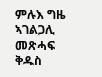ምሉእ ግዜ ኣገልጋሊ መጽሓፍ ቅዱስ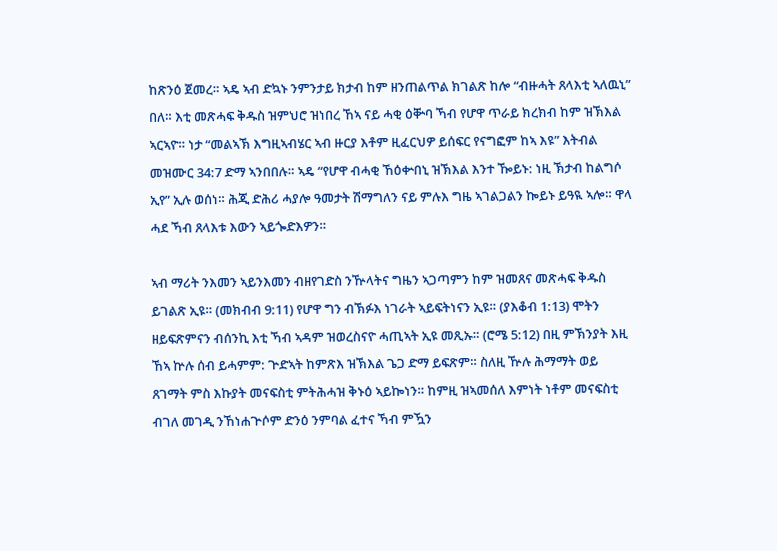ከጽንዕ ጀመረ። ኣዴ ኣብ ድኳኑ ንምንታይ ክታብ ከም ዘንጠልጥል ክገልጽ ከሎ “ብዙሓት ጸላእቲ ኣለዉኒ” በለ። እቲ መጽሓፍ ቅዱስ ዝምህሮ ዝነበረ ኸኣ ናይ ሓቂ ዕቝባ ኻብ የሆዋ ጥራይ ክረክብ ከም ዝኽእል ኣርኣዮ። ነታ “መልኣኽ እግዚኣብሄር ኣብ ዙርያ እቶም ዚፈርህዎ ይሰፍር የናግፎም ከኣ እዩ” እትብል መዝሙር 34:7 ድማ ኣንበበሉ። ኣዴ “የሆዋ ብሓቂ ኸዕቍበኒ ዝኽእል እንተ ዀይኑ: ነዚ ኽታብ ከልግሶ ኢየ” ኢሉ ወሰነ። ሕጂ ድሕሪ ሓያሎ ዓመታት ሽማግለን ናይ ምሉእ ግዜ ኣገልጋልን ኰይኑ ይዓዪ ኣሎ። ዋላ ሓደ ኻብ ጸላእቱ እውን ኣይጐድእዎን።

ኣብ ማሪት ንእመን ኣይንእመን ብዘየገድስ ንዅላትና ግዜን ኣጋጣምን ከም ዝመጸና መጽሓፍ ቅዱስ ይገልጽ ኢዩ። (መክብብ 9:11) የሆዋ ግን ብኽፉእ ነገራት ኣይፍትነናን ኢዩ። (ያእቆብ 1:13) ሞትን ዘይፍጽምናን ብሰንኪ እቲ ኻብ ኣዳም ዝወረስናዮ ሓጢኣት ኢዩ መጺኡ። (ሮሜ 5:12) በዚ ምኽንያት እዚ ኸኣ ኵሉ ሰብ ይሓምም: ጕድኣት ከምጽእ ዝኽእል ጌጋ ድማ ይፍጽም። ስለዚ ዅሉ ሕማማት ወይ ጸገማት ምስ እኩያት መናፍስቲ ምትሕሓዝ ቅኑዕ ኣይኰነን። ከምዚ ዝኣመሰለ እምነት ነቶም መናፍስቲ ብገለ መገዲ ንኸነሐጕሶም ድንዕ ንምባል ፈተና ኻብ ምዃን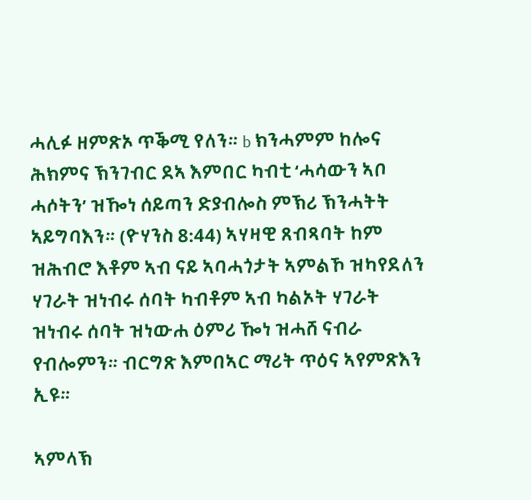ሓሊፉ ዘምጽኦ ጥቕሚ የለን። b ክንሓምም ከሎና ሕክምና ኽንገብር ደኣ እምበር ካብቲ ‘ሓሳውን ኣቦ ሓሶትን’ ዝዀነ ሰይጣን ድያብሎስ ምኽሪ ኽንሓትት ኣይግባእን። (ዮሃንስ 8:44) ኣሃዛዊ ጸብጻባት ከም ዝሕብሮ እቶም ኣብ ናይ ኣባሓጎታት ኣምልኾ ዝካየደለን ሃገራት ዝነብሩ ሰባት ካብቶም ኣብ ካልኦት ሃገራት ዝነብሩ ሰባት ዝነውሐ ዕምሪ ዀነ ዝሓሸ ናብራ የብሎምን። ብርግጽ እምበኣር ማሪት ጥዕና ኣየምጽእን ኢዩ።

ኣምላኽ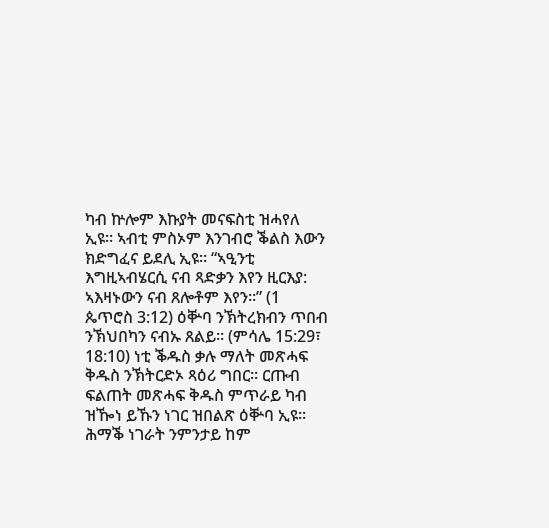ካብ ኵሎም እኩያት መናፍስቲ ዝሓየለ ኢዩ። ኣብቲ ምስኦም እንገብሮ ቕልስ እውን ክድግፈና ይደሊ ኢዩ። “ኣዒንቲ እግዚኣብሄርሲ ናብ ጻድቃን እየን ዚርእያ: ኣእዛኑውን ናብ ጸሎቶም እየን።” (1 ጴጥሮስ 3:12) ዕቝባ ንኽትረክብን ጥበብ ንኽህበካን ናብኡ ጸልይ። (ምሳሌ 15:29፣ 18:10) ነቲ ቕዱስ ቃሉ ማለት መጽሓፍ ቅዱስ ንኽትርድኦ ጻዕሪ ግበር። ርጡብ ፍልጠት መጽሓፍ ቅዱስ ምጥራይ ካብ ዝዀነ ይኹን ነገር ዝበልጽ ዕቝባ ኢዩ። ሕማቕ ነገራት ንምንታይ ከም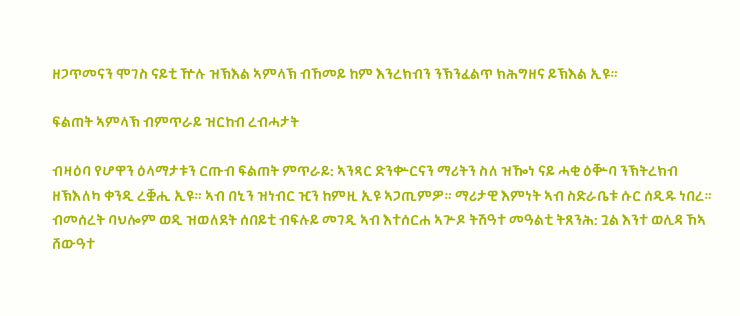ዘጋጥመናን ሞገስ ናይቲ ዅሉ ዝኽእል ኣምላኽ ብኸመይ ከም እንረክብን ንኽንፈልጥ ክሕግዘና ይኽእል ኢዩ።

ፍልጠት ኣምላኽ ብምጥራይ ዝርከብ ረብሓታት

ብዛዕባ የሆዋን ዕላማታቱን ርጡብ ፍልጠት ምጥራይ: ኣንጻር ድንቍርናን ማሪትን ስለ ዝዀነ ናይ ሓቂ ዕቝባ ንኽትረክብ ዘኽእለካ ቀንዲ ረቛሒ ኢዩ። ኣብ በኒን ዝነብር ዢን ከምዚ ኢዩ ኣጋጢምዎ። ማሪታዊ እምነት ኣብ ስድራቤቱ ሱር ሰዲዱ ነበረ። ብመሰረት ባህሎም ወዲ ዝወለደት ሰበይቲ ብፍሉይ መገዲ ኣብ እተሰርሐ ኣጕዶ ትሽዓተ መዓልቲ ትጸንሕ: ጓል እንተ ወሊዳ ኸኣ ሸውዓተ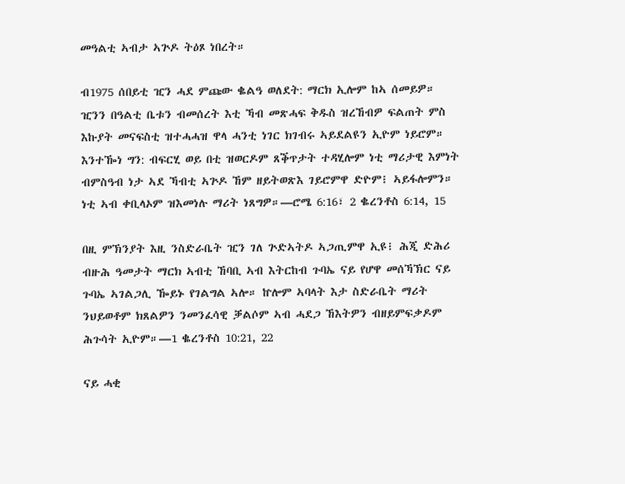መዓልቲ ኣብታ ኣጕዶ ትዕጾ ነበረት።

ብ1975 ሰበይቲ ዢን ሓደ ምጩው ቈልዓ ወለደት: ማርክ ኢሎም ከኣ ሰመይዎ። ዢንን በዓልቲ ቤቱን ብመሰረት እቲ ኻብ መጽሓፍ ቅዱስ ዝረኸብዎ ፍልጠት ምስ እኩያት መናፍስቲ ዝተሓሓዝ ዋላ ሓንቲ ነገር ክገብሩ ኣይደልዩን ኢዮም ነይሮም። እንተዀነ ግን: ብፍርሂ ወይ በቲ ዝወርዶም ጸቕጥታት ተዳሂሎም ነቲ ማሪታዊ እምነት ብምስዓብ ነታ ኣደ ኻብቲ ኣጕዶ ኸም ዘይትወጽእ ገይሮምዋ ድዮም፧ ኣይፋሎምን። ነቲ ኣብ ቀቢላኦም ዝእመነሉ ማሪት ነጸግዎ።—ሮሜ 6:16፣ 2 ቈረንቶስ 6:14, 15

በዚ ምኽንያት እዚ ንስድራቤት ዢን ገለ ጕድኣትዶ ኣጋጢምዋ ኢዩ፧ ሕጂ ድሕሪ ብዙሕ ዓመታት ማርክ ኣብቲ ኸባቢ ኣብ እትርከብ ጉባኤ ናይ የሆዋ መሰኻኽር ናይ ጉባኤ ኣገልጋሊ ዀይኑ የገልግል ኣሎ። ኵሎም ኣባላት እታ ስድራቤት ማሪት ንህይወቶም ክጸልዎን ንመንፈሳዊ ቓልሶም ኣብ ሓደጋ ኸእትዎን ብዘይምፍቃዶም ሕጉሳት ኢዮም።—1 ቈረንቶስ 10:21, 22

ናይ ሓቂ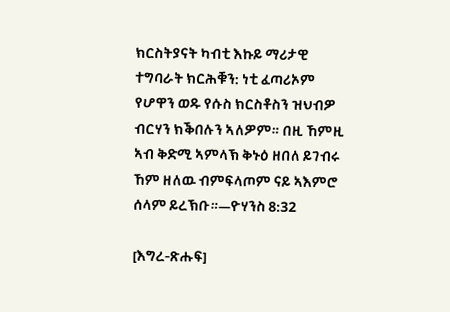ክርስትያናት ካብቲ እኩይ ማሪታዊ ተግባራት ክርሕቑን: ነቲ ፈጣሪኦም የሆዋን ወዱ የሱስ ክርስቶስን ዝህብዎ ብርሃን ክቕበሉን ኣለዎም። በዚ ኸምዚ ኣብ ቅድሚ ኣምላኽ ቅኑዕ ዘበለ ይገብሩ ኸም ዘለዉ ብምፍላጦም ናይ ኣእምሮ ሰላም ይረኽቡ።—ዮሃንስ 8:32

[እግረ-ጽሑፍ]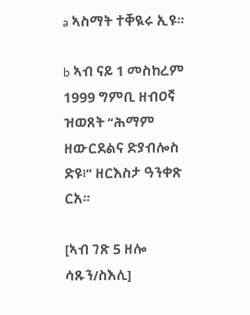a ኣስማት ተቐዪሩ ኢዩ።

b ኣብ ናይ 1 መስከረም 1999 ግምቢ ዘብዐኛ ዝወጸት “ሕማም ዘውርደልና ድያብሎስ ድዩ፧” ዘርእስታ ዓንቀጽ ርአ።

[ኣብ ገጽ 5 ዘሎ ሳጹን/ስእሊ]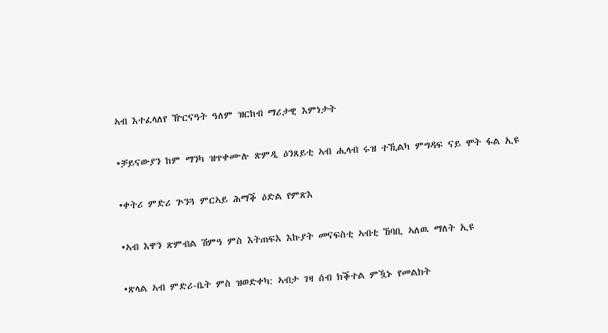ኣብ እተፈላለየ ዅርናዓት ዓለም ዝርከብ ማሪታዊ እምነታት

•ቻይናውያን ከም ማንካ ዝጥቀሙሉ ጽምዲ ዕንጸይቲ ኣብ ሒላብ ሩዝ ተኺልካ ምግዳፍ ናይ ሞት ፋል ኢዩ

•ቀትሪ ምድሪ ጕንጓ ምርኣይ ሕማቕ ዕድል የምጽእ

•ኣብ እዋን ጽምብል ሽምዓ ምስ እትጠፍእ እኩያት መናፍስቲ ኣብቲ ኸባቢ ኣለዉ ማለት ኢዩ

•ጽላል ኣብ ምድሪ-ቤት ምስ ዝወድቀካ: ኣብታ ገዛ ሰብ ክቕተል ምዃኑ የመልክት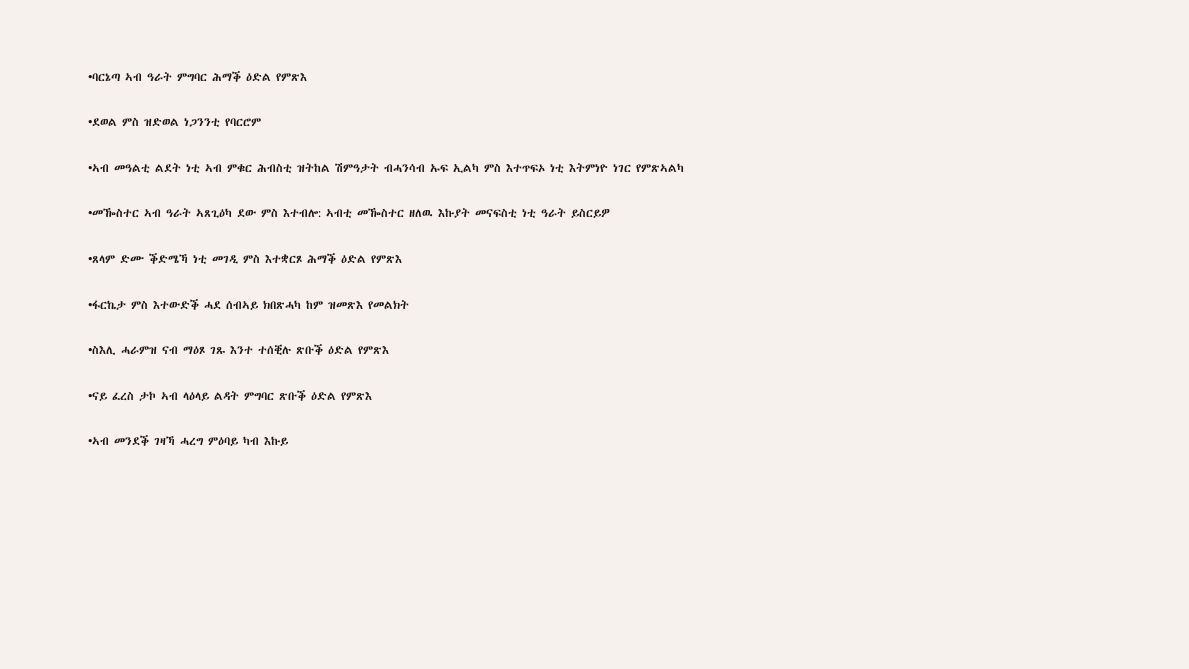•ባርኔጣ ኣብ ዓራት ምግባር ሕማቕ ዕድል የምጽእ

•ደወል ምስ ዝድወል ነጋንንቲ የባርሮም

•ኣብ መዓልቲ ልደት ነቲ ኣብ ምቁር ሕብስቲ ዝትከል ሽምዓታት ብሓንሳብ ኡፍ ኢልካ ምስ እተጥፍኦ ነቲ እትምነዮ ነገር የምጽኣልካ

•መዀስተር ኣብ ዓራት ኣጸጊዕካ ደው ምስ እተብሎ: ኣብቲ መዀስተር ዘለዉ እኩያት መናፍስቲ ነቲ ዓራት ይስርይዎ

•ጸላም ድሙ ቕድሜኻ ነቲ መገዲ ምስ እተቋርጾ ሕማቕ ዕድል የምጽእ

•ፋርኬታ ምስ እተውድቕ ሓደ ሰብኣይ ክበጽሓካ ከም ዝመጽእ የመልክት

•ስእሊ ሓራምዝ ናብ ማዕጾ ገጹ እንተ ተሰቒሉ ጽቡቕ ዕድል የምጽእ

•ናይ ፈረስ ታኮ ኣብ ላዕላይ ልዳት ምግባር ጽቡቕ ዕድል የምጽእ

•ኣብ መንደቕ ገዛኻ ሓረግ ምዕባይ ካብ እኩይ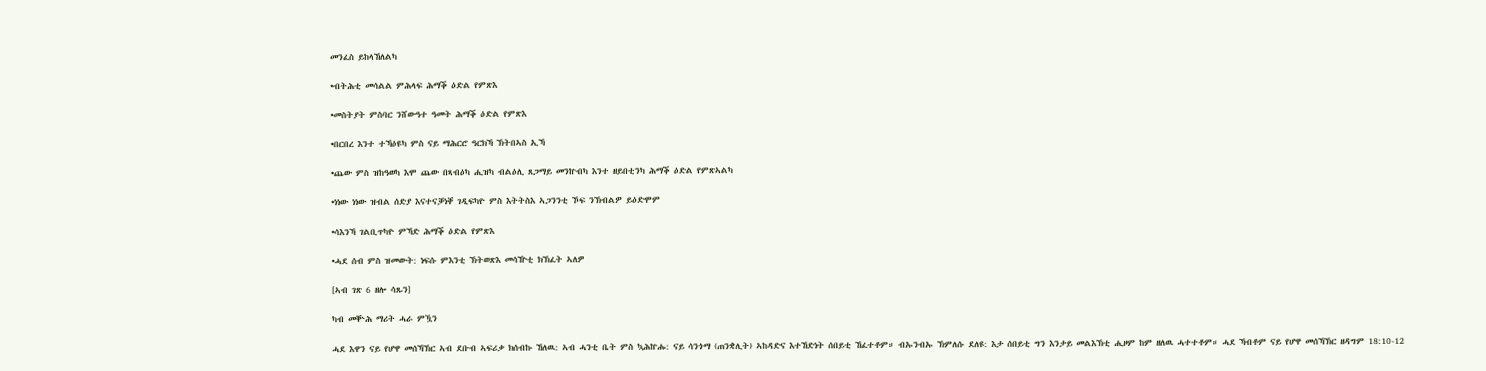መንፈስ ይከላኸለልካ

•ብትሕቲ መሳልል ምሕላፍ ሕማቕ ዕድል የምጽእ

•መስትያት ምስባር ንሸውዓተ ዓመት ሕማቕ ዕድል የምጽእ

•በርበረ እንተ ተኻዕዩካ ምስ ናይ ማሕርሮ ዓርክኻ ኽትበኣስ ኢኻ

•ጨው ምስ ዝከዓወካ እሞ ጨው በጻብዕካ ሒዝካ ብልዕሊ ጸጋማይ መንኵብካ እንተ ዘይበቲንካ ሕማቕ ዕድል የምጽኣልካ

•ነነው ነነው ዝብል ሰድያ እናተናቓነቐ ገዲፍካዮ ምስ እትትስእ ኣጋንንቲ ኾፍ ንኽብልዎ ይዕድሞም

•ሳእንኻ ገልቢጥካዮ ምኻድ ሕማቕ ዕድል የምጽእ

•ሓደ ሰብ ምስ ዝመውት: ነፍሱ ምእንቲ ኽትወጽእ መሳዅቲ ክኽፈት ኣለዎ

[ኣብ ገጽ 6 ዘሎ ሳጹን]

ካብ መቝሕ ማሪት ሓራ ምዃን

ሓደ እዋን ናይ የሆዋ መሰኻኽር ኣብ ደቡብ ኣፍሪቃ ክሰብኩ ኸለዉ: ኣብ ሓንቲ ቤት ምስ ኳሕኵሑ: ናይ ሳንጎማ (ጠንቋሊት) ኣከዳድና እተኸድነት ሰበይቲ ኸፈተቶም። ብኡንብኡ ኽምለሱ ደለዩ: እታ ሰበይቲ ግን እንታይ መልእኽቲ ሒዞም ከም ዘለዉ ሓተተቶም። ሓደ ኻብቶም ናይ የሆዋ መሰኻኽር ዘዳግም 18:10-12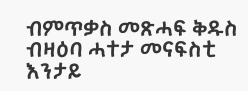ብምጥቃስ መጽሓፍ ቅዱስ ብዛዕባ ሓተታ መናፍስቲ እንታይ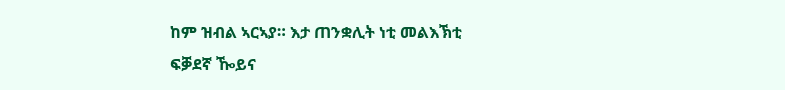ከም ዝብል ኣርኣያ። እታ ጠንቋሊት ነቲ መልእኽቲ ፍቓደኛ ዀይና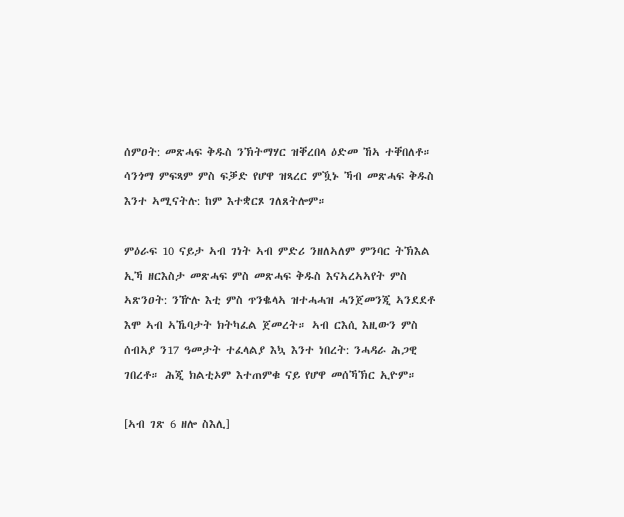ሰምዐት: መጽሓፍ ቅዱስ ንኽትማሃር ዝቐረበላ ዕድመ ኸኣ ተቐበለቶ። ሳንጎማ ምፍጻም ምስ ፍቓድ የሆዋ ዝጻረር ምዃኑ ኻብ መጽሓፍ ቅዱስ እንተ ኣሚናትሉ: ከም እተቋርጾ ገለጸትሎም።

ምዕራፍ 10 ናይታ ኣብ ገነት ኣብ ምድሪ ንዘለኣለም ምንባር ትኽእል ኢኻ ዘርእስታ መጽሓፍ ምስ መጽሓፍ ቅዱስ እናኣረኣኣየት ምስ ኣጽንዐት: ንዅሉ እቲ ምስ ጥንቈላኣ ዝተሓሓዝ ሓንጀመንጂ ኣንደደቶ እሞ ኣብ ኣኼባታት ክትካፈል ጀመረት። ኣብ ርእሲ እዚውን ምስ ሰብኣያ ን17 ዓመታት ተፈላልያ እኳ እንተ ነበረት: ንሓዳራ ሕጋዊ ገበረቶ። ሕጂ ክልቲኦም እተጠምቁ ናይ የሆዋ መሰኻኽር ኢዮም።

[ኣብ ገጽ 6 ዘሎ ስእሊ]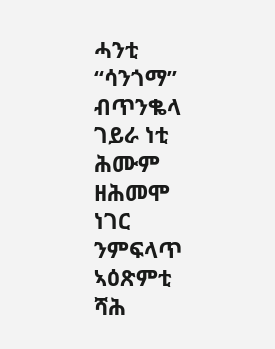ሓንቲ “ሳንጎማ” ብጥንቈላ ገይራ ነቲ ሕሙም ዘሕመሞ ነገር ንምፍላጥ ኣዕጽምቲ ሻሕ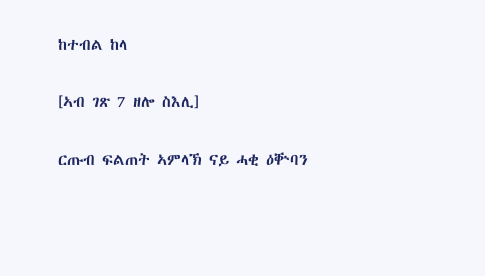ከተብል ከላ

[ኣብ ገጽ 7 ዘሎ ስእሊ]

ርጡብ ፍልጠት ኣምላኽ ናይ ሓቂ ዕቝባን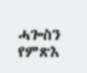ሓጐስን የምጽእ